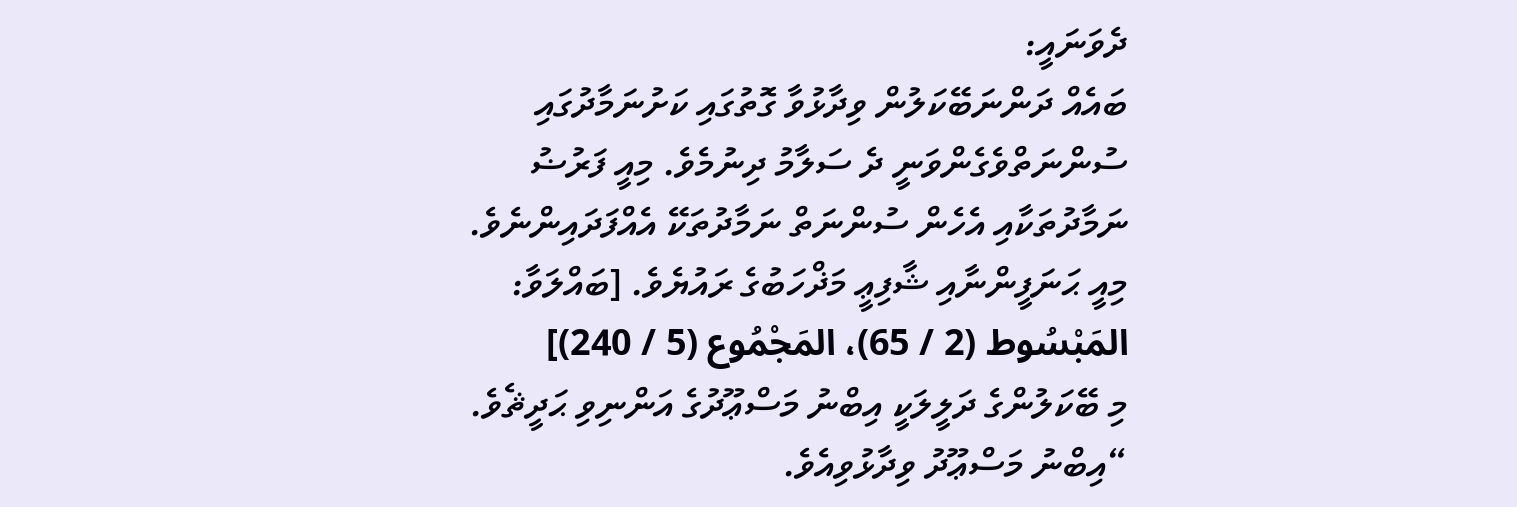ދެވަނައީ:
ބައެއް ދަންނަބޭކަލުން ވިދާޅުވާ ގޮތުގައި ކަށުނަމާދުގައި ސުންނަތްވެގެންވަނީ ދެ ސަލާމު ދިނުމެވެ. މިއީ ފަރުޟު ނަމާދުތަކާއި އެހެން ސުންނަތް ނަމާދުތަކޭ އެއްފަދައިންނެވެ. މިއީ ޙަނަފީންނާއި ޝާފިޢީ މަޛްހަބުގެ ރައުޔެވެ. [ބައްލަވާ: المَبْسُوط (2 / 65)، المَجْمُوع (5 / 240)]
މި ބޭކަލުންގެ ދަލީލަކީ އިބްނު މަސްޢޫދުގެ އަންނިވި ޙަދީޘެވެ.
“އިބްނު މަސްޢޫދު ވިދާޅުވިއެވެ.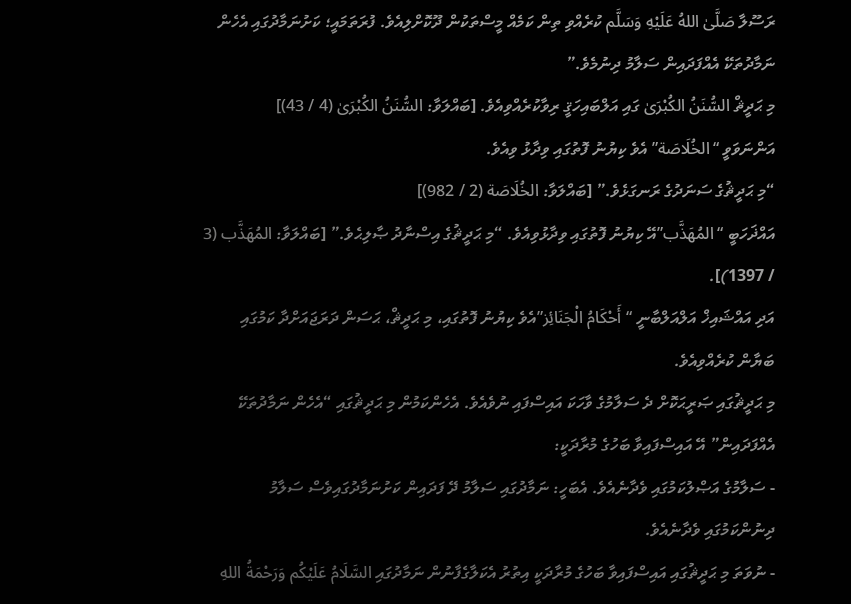ރަސޫލާ صَلَّىٰ اللهُ عَلَيْهِ وَسَلَّم ކުރެއްވި ތިން ކަމެއް މީސްތަކުން ދޫކޮށްލިއެވެ. ފުރަތަމައީ؛ ކަށުނަމާދުގައި އެހެން ނަމާދުތަކޭ އެއްފަދައިން ސަލާމު ދިނުމެވެ.”
މި ޙަދީޘް السُّنَنُ الكُبْرَىٰ ގައި އަލްބައިހަޤީ ރިވާކުރެއްވިއެވެ. [ބައްލަވާ: السُّنَنُ الكُبْرَىٰ (4 / 43)]
އަންނަވަވީ “الخُلَاصَة” އެވެ ކިޔުނު ފޮތުގައި ވިދާޅު ވިއެވެ.
“މި ޙަދީޘުގެ ސަނަދުގެ ރަނގަޅެވެ.” [ބައްލަވާ: الخُلَاصَة (2 / 982)]
އައްޛަހަބީ “المُهَذَّب”އޭ ކިޔުނު ފޮތުގައި ވިދާޅުވިއެވެ. “މި ޙަދީޘުގެ އިސްނާދު ޞާލިޙެވެ.” [ބައްލަވާ: المُهَذَّب (3 / 1397)].
އަދި އައްޝައިޚް އަލްއަލްބާނީ “أَحْكَامُ الْجَنَائِز”އެވެ ކިޔުނު ފޮތުގައި، މި ޙަދީޘް، ޙަސަން ދަރަޖައަށްދާ ކަމުގައި ބަޔާން ކުރެއްވިއެވެ.
މި ޙަދީޘުގައި ޞަރީޙަކޮށް ދެ ސަލާމުގެ ވާހަކަ އައިސްފައި ނުވެއެވެ. އެހެންކަމުން މި ޙަދީޘުގައި “އެހެން ނަމާދުތަކޭ އެއްފަދައިން” އޭ އައިސްފައިވާ ބަހުގެ މުރާދަކީ:
- ސަލާމުގެ އަޞްލުކަމުގައި ވެދާނެއެވެ. އެބަހީ: ނަމާދުގައި ސަލާމު ދޭ ފަދައިން ކަށުނަމާދުގައިވެސް ސަލާމު ދިނުންކަމުގައި ވެދާނެއެވެ.
- ނުވަތަ މި ޙަދީޘުގައި އައިސްފައިވާ ބަހުގެ މުރާދަކީ އިތުރު އެކަލާގެފާނުން ނަމާދުގައި السَّلَامُ عَلَيْكُم وَرَحْمَةُ اللهِ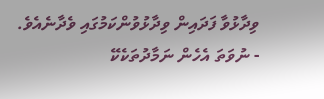ވިދާޅުވާ ފަދައިން ވިދާޅުވުންކަމުގައި ވެދާނެއެވެ.
- ނުވަތަ އެހެން ނަމާދުތަކެކޭ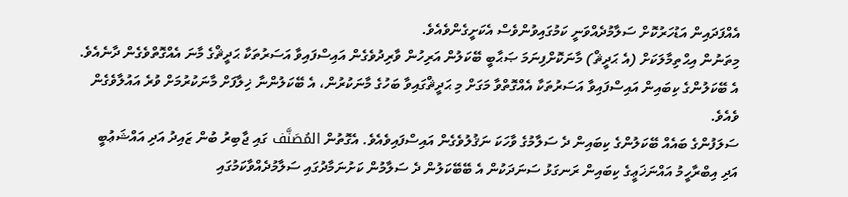އެއްފަދައިން އަޑުހަރުކޮށް ސަލާމުދެއްވަނީ ކަމުގައިވުންވެސް އެކަށީގެންވެއެވެ.
މިތަނުން އިޙްތިމާލަކަށް (އެ ޙަދީޘް) މާނަކޮށްފިނަމަ ޞަޙާބީ ބޭކަލުން އަރިހުން ވާރިދުވެގެން އައިސްފައިވާ އަސަރުތަކާ ޙަދީޘްގެ މާނަ އެއްގޮތްވެގެން ދާނެއެވެ.
އެ ބޭކަލުންގެ ކިބައިން އައިސްފައިވާ އަސަރުތަކާ އެއްގޮތްވާ މަގަށް މި ޙަދީޘްގައިވާ ބަހުގެ މާނަކުރުން، އެ ބޭކަލުންނާ ޚިލާފަށް މާނަކުރުމަށް ވުރެ އައުލާވެގެން ވެއެވެ.
ސަލަފުންގެ ބައެއް ބޭކަލުންގެ ކިބައިން ދެ ސަލާމުގެ ވާހަކަ ނަޤުލުވެގެން އައިސްފައިވެއެވެ. އެގޮތުން المُصَنَّف ގައި ޖާބިރު ބުން ޒައިދު އަދި އައްޝަޢުބީ އަދި އިބްރާހީމު އައްނަޚަޢީގެ ކިބައިން ރަނގަޅު ސަނަދަކުން އެ ބޭބޭކަލުން ދެ ސަލާމުން ކަށުނަމާދުގައި ސަލާމުދެއްވާކަމުގައި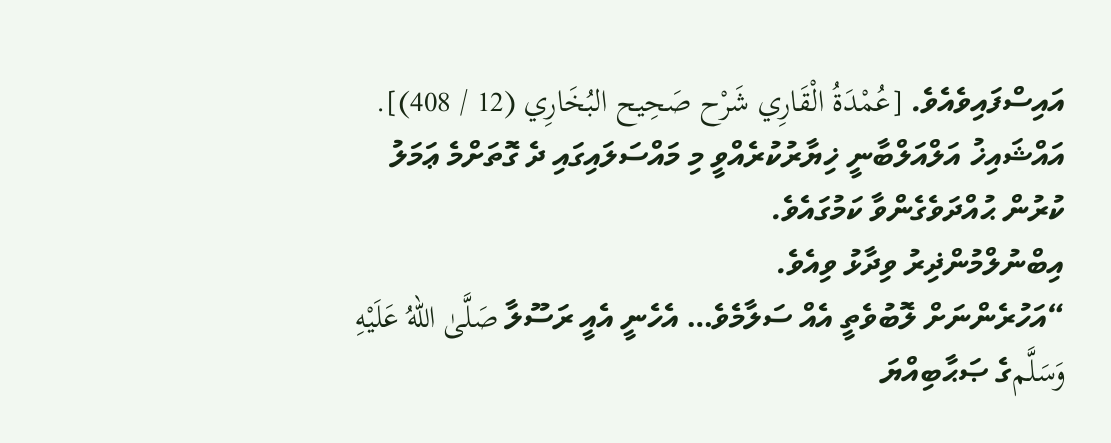އައިސްފައިވެއެވެ. [عُمْدَةُ الْقَارِي شَرْح صَحِيح البُخَارِي (12 / 408)].
އައްޝައިޚު އަލްއަލްބާނީ ޚިޔާރުކުރެއްވީ މި މައްސަލައިގައި ދެ ގޮތަށްމެ ޢަމަލު ކުރުން ޙުއްދަވެގެންވާ ކަމުގައެވެ.
އިބްނުލްމުންޛިރު ވިދާޅު ވިއެވެ.
“އަހުރެންނަށް ލޮބުވެތީ އެއް ސަލާމެވެ… އެހެނީ އެއީ ރަސޫލާ صَلَّىٰ اللهُ عَلَيْهِ وَسَلَّمގެ ޞަޙާބިއްޔަ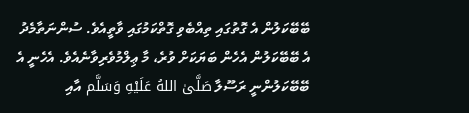ބޭބޭކަލުން އެ ގޮތުގައި ތިއްބެވި ގޮތްކަމުގައި ވާތީއެވެ. ސުންނަތާމެދު އެ ބޭބޭކަލުން އެހެން ބަޔަކަށް ވުރެ، މާ ޢިލްމުވެރިވާނެއެވެ. އެހެނީ އެ ބޭބޭކަލުންނީ ރަސޫލާ صَلَّىٰ اللهُ عَلَيْهِ وَسَلَّم އާއި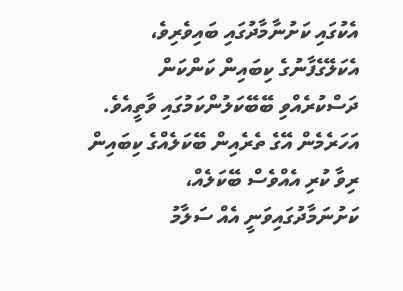އެކުގައި ކަށުނާމާދުގައި ބައިވެރިވެ، އެކަލޭގެފާނުގެ ކިބައިން ކަންކަން ދަސްކުރެއްވި ބޭބޭކަލުންކަމުގައި ވާތީއެވެ. އަހަރެމެން އޭގެ ތެރެއިން ބޭކަލެއްގެ ކިބައިން ރިވާ ކުރި އެއްވެސް ބޭކަލެއް، ކަށުނަމާދުގައިވަނީ އެއް ސަލާމު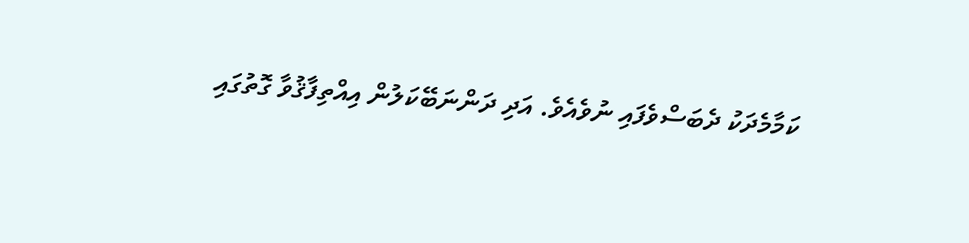ކަމާމެދަކު ދެބަސްވެފައި ނުވެއެވެ. އަދި ދަންނަބޭކަލުން އިއްތިފާޤުވާ ގޮތުގައި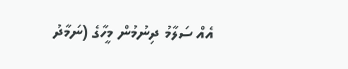އެއް ސަލާމު ދިނުމުން މީހާގެ (ނަމާދު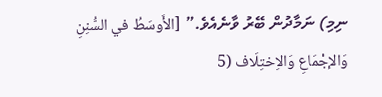ނިމި) ނަމާދުން ބޭރު ވާނެއެވެ.” [الأَوسَطُ في السُّنِنِ وَالإجْمَاعِ وَالاِختِلَاف (5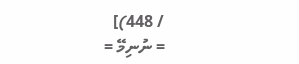/ 448)]
= ނުނިމޭ =